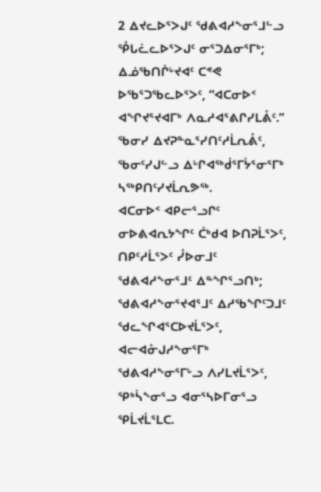2 ᐃᔪᓚᐅᕐᐳᒍᑦ ᖁᕕᐊᓱᖕᓂᕐᒧᓪᓗ ᕾᒐᓛᓚᐅᕐᐳᒍᑦ ᓂᕐᑐᐃᓂᕐᒥᒃ; ᐃᓅᖃᑎᒌᒡᔪᐊᑦ ᑕᕝᕙ ᐅᖃᕐᑐᖃᓚᐅᕐᐳᑦ, “ᐊᑕᓂᐅᑉ ᐊᖏᔪᕐᔪᐊᒥᒃ ᐱᓇᓱᐊᕐᕕᒋᓯᒪᕔᑦ.”
ᖃᓂᓯ ᐃᔪᕈᓐᓇᕐᓯᑎᑦᓱᒫᕆᕔᑦ, ᖃᓂᑦᓯᒍᓪᓗ ᐃᒡᒋᐊᖅᑰᕐᒥᔮᕐᓂᕐᒥᒃ ᓴᖅᑭᑎᑦᓯᔪᒫᕆᕗᖅ.
ᐊᑕᓂᐅᑉ ᐊᑭᓕᕐᓗᒋᑦ ᓂᐅᕕᐊᕆᔭᖏᑦ ᑖᒃᑯᐊ ᐅᑎᕈᒫᕐᐳᑦ, ᑎᑭᑦᓱᒫᕐᐳᑦ ᓮᐅᓂᒧᑦ ᖁᕕᐊᓱᖕᓂᕐᒧᑦ ᐃᓐᖏᕐᓗᑎᒃ; ᖁᕕᐊᓱᖕᓂᕐᔪᐊᕐᒧᑦ ᐃᓱᖃᖏᑦᑐᒧᑦ ᖁᓚᖏᐊᕐᑕᐅᔪᒫᕐᐳᑦ, ᐊᓕᐊᓁᒍᓱᖕᓂᕐᒥᒃ ᖁᕕᐊᓱᖕᓂᕐᒥᒡᓗ ᐱᓯᒪᔪᒫᕐᐳᑦ, ᕿᒃᓵᖕᓂᕐᓗ ᐊᓂᕐᓴᐅᒥᓂᕐᓗ ᕿᒫᔪᒫᕐᒪᑕ.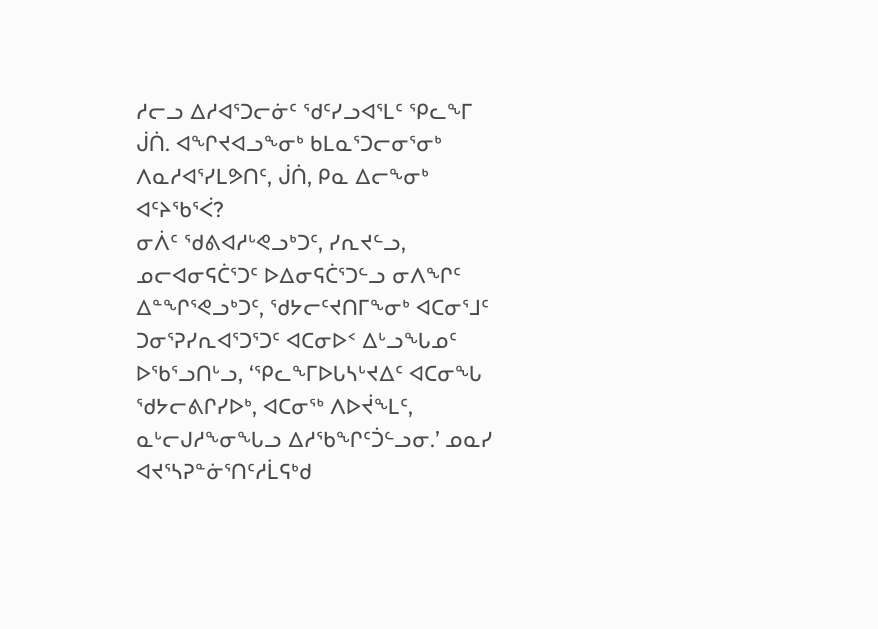ᓱᓕᓗ ᐃᓱᐊᕐᑐᓕᓃᑦ ᖁᑦᓯᓗᐊᕐᒪᑦ ᕿᓚᖕᒥ ᒎᑏ. ᐊᖏᔪᐊᓗᖕᓂᒃ ᑲᒪᓇᕐᑐᓕᓂᕐᓂᒃ ᐱᓇᓱᐊᕐᓯᒪᕗᑎᑦ, ᒎᑏ, ᑭᓇ ᐃᓕᖕᓂᒃ ᐊᑦᔨᖃᕐᐹ?
ᓂᐲᑦ ᖁᕕᐊᓱᒡᕙᓗᒃᑐᑦ, ᓯᕆᔪᓪᓗ, ᓄᓕᐊᓂᕋᑖᕐᑐᑦ ᐅᐃᓂᕋᑖᕐᑐᓪᓗ ᓂᐱᖏᑦ ᐃᓐᖏᕐᕙᓗᒃᑐᑦ, ᖁᔭᓕᑦᔪᑎᒥᖕᓂᒃ ᐊᑕᓂᕐᒧᑦ ᑐᓂᕐᕈᓯᕆᐊᕐᑐᕐᑐᑦ ᐊᑕᓂᐅᑉ ᐃᒡᓗᖓᓄᑦ ᐅᖃᕐᓗᑎᒡᓗ, ‘ᕿᓚᖕᒥᐅᒐᓴᒡᔪᐃᑦ ᐊᑕᓂᖓ ᖁᔭᓕᕕᒋᓯᐅᒃ, ᐊᑕᓂᖅ ᐱᐅᔫᖕᒪᑦ, ᓇᒡᓕᒍᓱᖕᓂᖓᓗ ᐃᓱᖃᖏᑦᑑᓪᓗᓂ.’ ᓄᓇᓯ ᐊᔪᕐᓴᕈᓐᓃᕐᑎᑦᓱᒫᕋᒃᑯ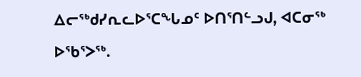ᐃᓕᖅᑯᓯᕆᓚᐅᕐᑕᖓᓄᑦ ᐅᑎᕐᑎᓪᓗᒍ, ᐊᑕᓂᖅ ᐅᖃᕐᐳᖅ.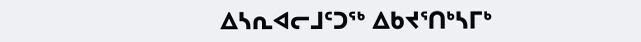ᐃᓴᕆᐊᓕᒧᑦᑐᖅ ᐃᑲᔪᕐᑎᒃᓴᒥᒃ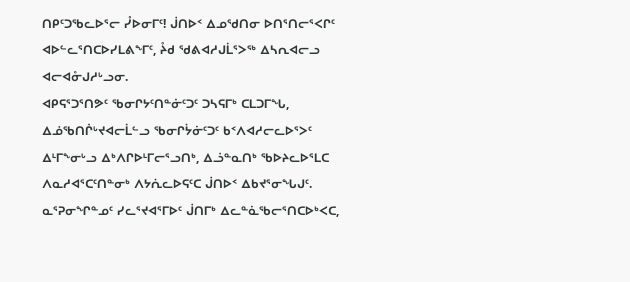ᑎᑭᑦᑐᖃᓚᐅᕐᓕ ᓮᐅᓂᒥᑦ! ᒎᑎᐅᑉ ᐃᓄᖁᑎᓂ ᐅᑎᕐᑎᓕᕐᐸᒋᑦ ᐊᐅᓪᓚᕐᑎᑕᐅᓯᒪᕕᖕᒥᑦ, ᔧᑯ ᖁᕕᐊᓱᒍᒫᕐᐳᖅ ᐃᓴᕆᐊᓕᓗ ᐊᓕᐊᓁᒍᓱᒡᓗᓂ.
ᐊᑭᕋᕐᑐᕐᑎᕗᑦ ᖃᓂᒋᔭᑦᑎᓐᓃᑦᑐᑦ ᑐᓴᕋᒥᒃ ᑕᒪᑐᒥᖓ, ᐃᓅᖃᑎᒌᒡᔪᐊᓕᒫᓪᓗ ᖃᓂᒋᔮᓃᑦᑐᑦ ᑲᑉᐱᐊᓱᓕᓚᐅᕐᐳᑦ ᐃᒻᒥᖕᓂᒡᓗ ᐃᒃᐱᒋᐅᒻᒥᓕᕐᓗᑎᒃ, ᐃᓘᓐᓇᑎᒃ ᖃᐅᔨᓚᐅᕐᒪᑕ ᐱᓇᓱᐊᕐᑕᑦᑎᓐᓂᒃ ᐱᔭᕇᓚᐅᕋᑦᑕ ᒎᑎᐅᑉ ᐃᑲᔪᕐᓂᖓᒍᑦ.
ᓇᕐᕈᓂᖏᓐᓄᑦ ᓯᓚᕐᔪᐊᕐᒥᐅᑦ ᒎᑎᒥᒃ ᐃᓚᓐᓈᖃᓕᕐᑎᑕᐅᒃᐸᑕ,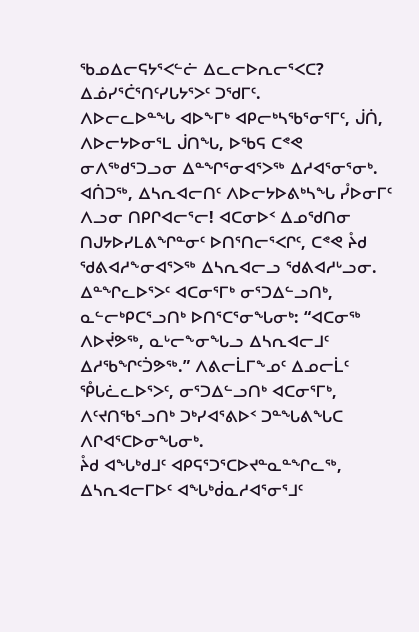ᖃᓄᐃᓕᕋᔭᕐᐸᓪᓖ ᐃᓚᓕᐅᕆᓕᕐᐸᑕ? ᐃᓅᓯᕐᑖᕐᑎᑦᓯᒐᔭᕐᐳᑦ ᑐᖁᒥᑦ.
ᐱᐅᓕᓚᐅᓐᖓ ᐊᐅᖕᒥᒃ ᐊᑭᓕᒃᓴᖃᕐᓂᕐᒥᑦ, ᒎᑏ, ᐱᐅᓕᔭᐅᓂᕐᒪ ᒎᑎᖓ, ᐅᖃᕋ ᑕᕝᕙ ᓂᐱᖅᑯᕐᑐᓗᓂ ᐃᓐᖏᕐᓂᐊᕐᐳᖅ ᐃᓱᐊᕐᓂᕐᓂᒃ.
ᐊᑏᑐᖅ, ᐃᓴᕆᐊᓕᑎᑦ ᐱᐅᓕᔭᐅᕕᒃᓴᖓ ᓮᐅᓂᒥᑦ ᐱᓗᓂ ᑎᑭᒋᐊᓕᕐᓕ! ᐊᑕᓂᐅᑉ ᐃᓄᖁᑎᓂ ᑎᒍᔭᐅᓯᒪᕕᖏᓐᓂᑦ ᐅᑎᕐᑎᓕᕐᐸᒋᑦ, ᑕᕝᕙ ᔧᑯ ᖁᕕᐊᓱᖕᓂᐊᕐᐳᖅ ᐃᓴᕆᐊᓕᓗ ᖁᕕᐊᓱᒡᓗᓂ.
ᐃᓐᖏᓚᐅᕐᐳᑦ ᐊᑕᓂᕐᒥᒃ ᓂᕐᑐᐃᓪᓗᑎᒃ, ᓇᓪᓕᒃᑭᑕᕐᓗᑎᒃ ᐅᑎᕐᑕᕐᓂᖓᓂᒃ: “ᐊᑕᓂᖅ ᐱᐅᔫᕗᖅ, ᓇᒡᓕᖕᓂᖓᓗ ᐃᓴᕆᐊᓕᒧᑦ ᐃᓱᖃᖏᑦᑑᕗᖅ.” ᐱᕕᓕᒫᒥᖕᓄᑦ ᐃᓄᓕᒫᑦ ᕾᒐᓛᓚᐅᕐᐳᑦ, ᓂᕐᑐᐃᓪᓗᑎᒃ ᐊᑕᓂᕐᒥᒃ, ᐱᑦᔪᑎᖃᕐᓗᑎᒃ ᑐᒃᓯᐊᕐᕕᐅᑉ ᑐᓐᖓᕕᖓᑕ ᐱᒋᐊᕐᑕᐅᓂᖓᓂᒃ.
ᔧᑯ ᐊᖓᒃᑯᒧᑦ ᐊᑭᕋᕐᑐᕐᑕᐅᔪᓐᓇᓐᖏᓚᖅ, ᐃᓴᕆᐊᓕᒥᐅᑦ ᐊᖓᒃᑰᓇᓱᐊᕐᓂᕐᒧᑦ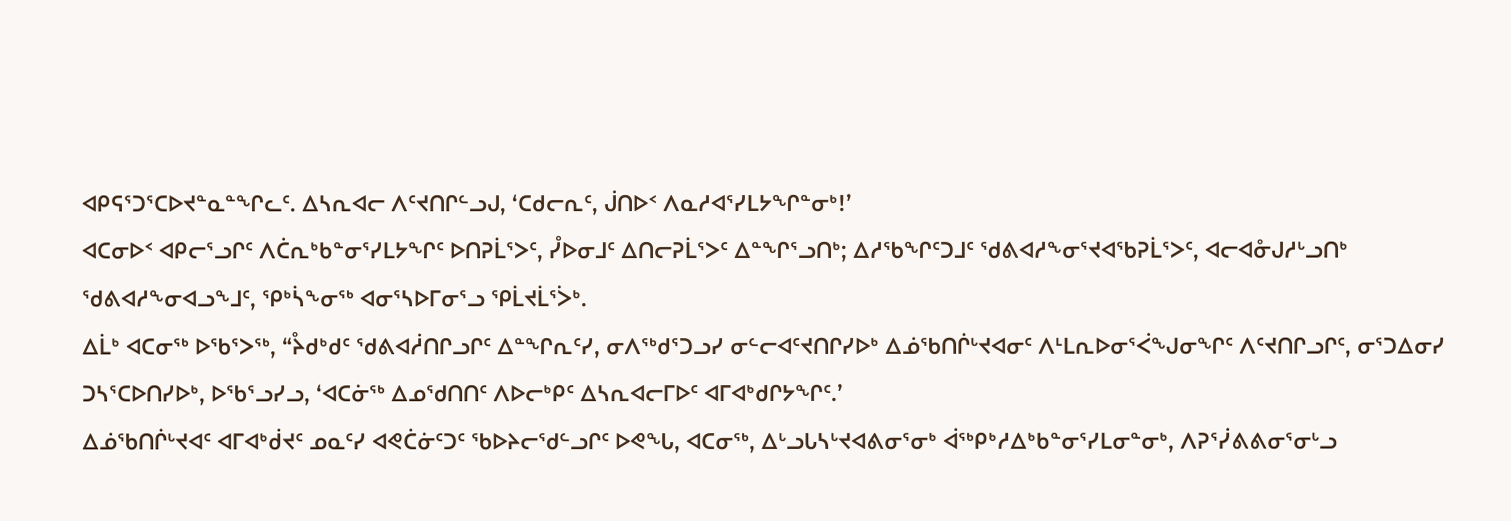ᐊᑭᕋᕐᑐᕐᑕᐅᔪᓐᓇᓐᖏᓚᑦ. ᐃᓴᕆᐊᓕ ᐱᑦᔪᑎᒋᓪᓗᒍ, ‘ᑕᑯᓕᕆᑦ, ᒎᑎᐅᑉ ᐱᓇᓱᐊᕐᓯᒪᔭᖏᓐᓂᒃ!’
ᐊᑕᓂᐅᑉ ᐊᑭᓕᕐᓗᒋᑦ ᐱᑖᕆᒃᑲᓐᓂᕐᓯᒪᔭᖏᑦ ᐅᑎᕈᒫᕐᐳᑦ, ᓮᐅᓂᒧᑦ ᐃᑎᓕᕈᒫᕐᐳᑦ ᐃᓐᖏᕐᓗᑎᒃ; ᐃᓱᖃᖏᑦᑐᒧᑦ ᖁᕕᐊᓱᖕᓂᕐᔪᐊᖃᕈᒫᕐᐳᑦ, ᐊᓕᐊᓁᒍᓱᒡᓗᑎᒃ ᖁᕕᐊᓱᖕᓂᐊᓗᖕᒧᑦ, ᕿᒃᓵᖕᓂᖅ ᐊᓂᕐᓴᐅᒥᓂᕐᓗ ᕿᒫᔪᒫᕐᐴᒃ.
ᐃᒫᒃ ᐊᑕᓂᖅ ᐅᖃᕐᐳᖅ, “ᔧᑯᒃᑯᑦ ᖁᕕᐊᓲᑎᒋᓗᒋᑦ ᐃᓐᖏᕆᑦᓯ, ᓂᐱᖅᑯᕐᑐᓗᓯ ᓂᓪᓕᐊᑦᔪᑎᒋᓯᐅᒃ ᐃᓅᖃᑎᒌᒡᔪᐊᓂᑦ ᐱᒻᒪᕆᐅᓂᕐᐹᖑᓂᖏᑦ ᐱᑦᔪᑎᒋᓗᒋᑦ, ᓂᕐᑐᐃᓂᓯ ᑐᓴᕐᑕᐅᑎᓯᐅᒃ, ᐅᖃᕐᓗᓯᓗ, ‘ᐊᑕᓃᖅ ᐃᓄᖁᑎᑎᑦ ᐱᐅᓕᒃᑭᑦ ᐃᓴᕆᐊᓕᒥᐅᑦ ᐊᒥᐊᒃᑯᒋᔭᖏᑦ.’
ᐃᓅᖃᑎᒌᒡᔪᐊᑦ ᐊᒥᐊᒃᑰᔪᑦ ᓄᓇᑦᓯ ᐊᕙᑖᓃᑦᑐᑦ ᖃᐅᔨᓕᖁᓪᓗᒋᑦ ᐅᕙᖓ, ᐊᑕᓂᖅ, ᐃᒡᓗᒐᓴᒡᔪᐊᕕᓂᕐᓂᒃ ᐋᖅᑭᒃᓱᐃᒃᑲᓐᓂᕐᓯᒪᓂᓐᓂᒃ, ᐱᕈᕐᓰᕕᕕᓂᕐᓂᒡᓗ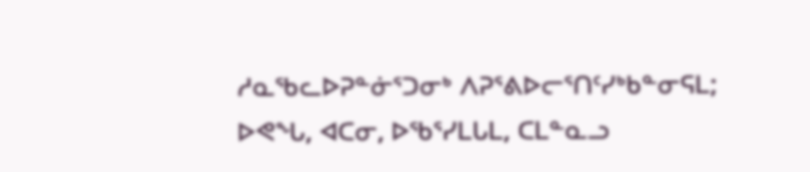ᓱᓇᖃᓚᐅᕈᓐᓃᕐᑐᓂᒃ ᐱᕈᕐᕕᐅᓕᕐᑎᑦᓯᒃᑲᓐᓂᕋᒪ; ᐅᕙᖓ, ᐊᑕᓂ, ᐅᖃᕐᓯᒪᒐᒪ, ᑕᒪᓐᓇᓗ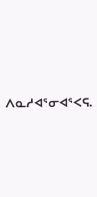ᐱᓇᓱᐊᕐᓂᐊᕐᐸᕋ.